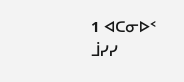1 ᐊᑕᓂᐅᑉ ᒨᓯᓯ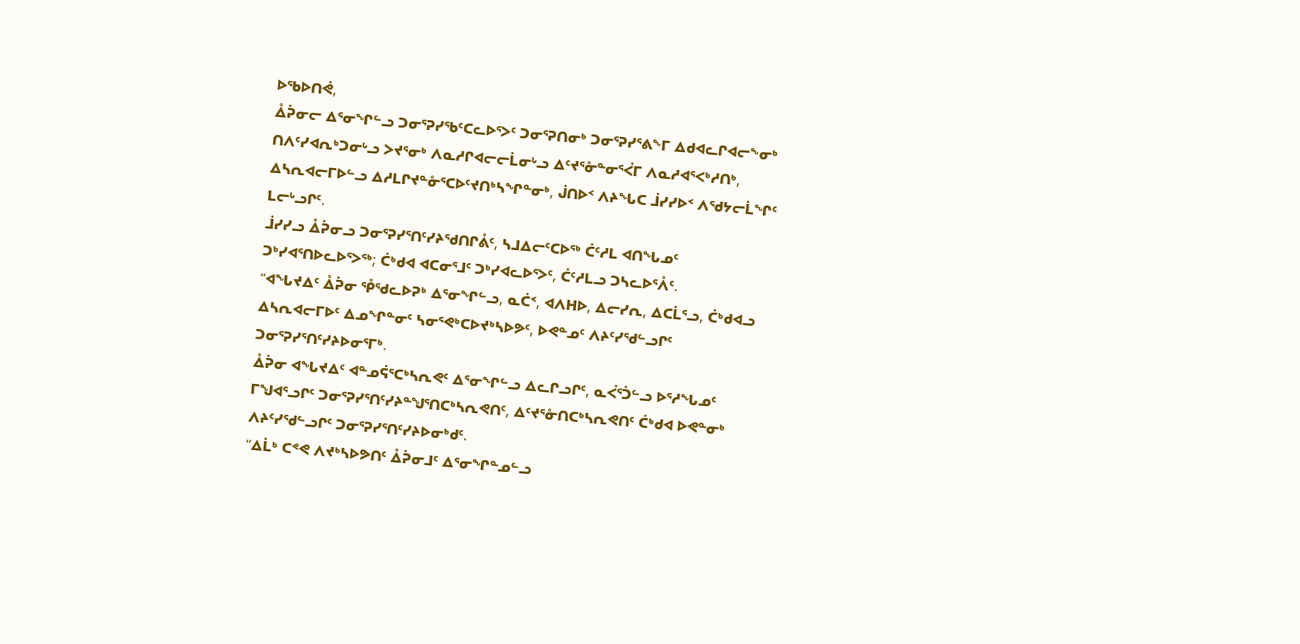ᐅᖃᐅᑎᕚ,
ᐂᕉᓂᓕ ᐃᕐᓂᖏᓪᓗ ᑐᓂᕐᕈᓯᖃᑦᑕᓚᐅᕐᐳᑦ ᑐᓂᕐᕈᑎᓂᒃ ᑐᓂᕐᕈᓯᕐᕕᖕᒥ ᐃᑯᐊᓚᒋᐊᓕᖕᓂᒃ ᑎᐱᑦᓯᐊᕆᒃᑐᓂᒡᓗ ᐳᔪᕐᓂᒃ ᐱᓇᓱᒋᐊᓕᓕᒫᓂᒡᓗ ᐃᑦᔪᕐᓁᓐᓂᕐᐹᒥ ᐱᓇᓱᐊᕐᐸᒃᓱᑎᒃ, ᐃᓴᕆᐊᓕᒥᐅᓪᓗ ᐃᓱᒪᒋᔪᓐᓁᕐᑕᐅᑦᔪᑎᒃᓴᖏᓐᓂᒃ, ᒎᑎᐅᑉ ᐱᔨᖓᑕ ᒨᓯᓯᐅᑉ ᐱᖁᔭᓕᒫᖏᑦ ᒪᓕᒡᓗᒋᑦ.
ᒨᓯᓯᓗ ᐂᕉᓂᓗ ᑐᓂᕐᕈᓯᕐᑎᑦᓯᔨᖁᑎᒋᕔᑦ, ᓴᒧᐃᓕᑦᑕᐅᖅ ᑖᑦᓱᒪ ᐊᑎᖓᓄᑦ ᑐᒃᓯᐊᕐᑎᐅᓚᐅᕐᐳᖅ; ᑖᒃᑯᐊ ᐊᑕᓂᕐᒧᑦ ᑐᒃᓯᐊᓚᐅᕐᐳᑦ, ᑖᑦᓱᒪᓗ ᑐᓴᓚᐅᕐᐰᑦ.
“ᐊᖓᔪᐃᑦ ᐂᕉᓂ ᕾᖁᓚᐅᕈᒃ ᐃᕐᓂᖏᓪᓗ, ᓇᑖᑉ, ᐊᐱᕼᐅ, ᐃᓕᓯᕆ, ᐃᑕᒫᕐᓗ, ᑖᒃᑯᐊᓗ ᐃᓴᕆᐊᓕᒥᐅᑦ ᐃᓄᖏᓐᓂᑦ ᓴᓂᕐᕙᒃᑕᐅᔪᒃᓴᐅᕗᑦ, ᐅᕙᓐᓄᑦ ᐱᔨᑦᓯᖁᓪᓗᒋᑦ ᑐᓂᕐᕈᓯᕐᑎᑦᓯᔨᐅᓂᕐᒥᒃ.
ᐂᕉᓂ ᐊᖓᔪᐃᑦ ᐊᓐᓄᕌᕐᑕᒃᓴᕆᕙᑦ ᐃᕐᓂᖏᓪᓗ ᐃᓚᒋᓗᒋᑦ, ᓇᐹᕐᑑᓪᓗ ᐅᕐᓱᖓᓄᑦ ᒥᖑᐊᕐᓗᒋᑦ ᑐᓂᕐᕈᓯᕐᑎᑦᓯᔨᓐᖑᕐᑎᑕᒃᓴᕆᕙᑎᑦ, ᐃᑦᔪᕐᓁᑎᑕᒃᓴᕆᕙᑎᑦ ᑖᒃᑯᐊ ᐅᕙᓐᓂᒃ ᐱᔨᑦᓯᖁᓪᓗᒋᑦ ᑐᓂᕐᕈᓯᕐᑎᑦᓯᔨᐅᓂᒃᑯᑦ.
“ᐃᒫᒃ ᑕᕝᕙ ᐱᔪᒃᓴᐅᕗᑎᑦ ᐂᕉᓂᒧᑦ ᐃᕐᓂᖏᓐᓄᓪᓗ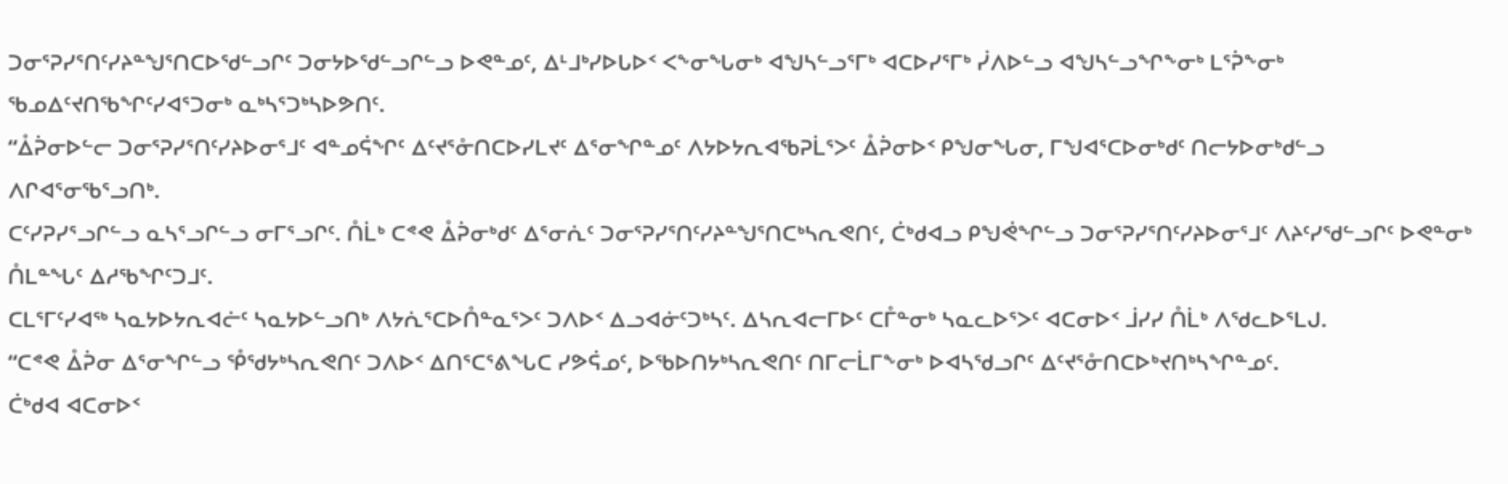ᑐᓂᕐᕈᓯᕐᑎᑦᓯᔨᓐᖑᕐᑎᑕᐅᖁᓪᓗᒋᑦ ᑐᓂᔭᐅᖁᓪᓗᒋᓪᓗ ᐅᕙᓐᓄᑦ, ᐃᒻᒧᒃᓯᐅᒐᐅᑉ ᐸᖕᓂᖓᓂᒃ ᐊᖑᓴᓪᓗᕐᒥᒃ ᐊᑕᐅᓯᕐᒥᒃ ᓰᐱᐅᓪᓗ ᐊᖑᓴᓪᓗᖏᖕᓂᒃ ᒪᕐᕉᖕᓂᒃ ᖃᓄᐃᑦᔪᑎᖃᖏᑦᓯᐊᕐᑐᓂᒃ ᓇᒃᓴᕐᑐᒃᓴᐅᕗᑎᑦ.
“ᐂᕉᓂᐅᓪᓕ ᑐᓂᕐᕈᓯᕐᑎᑦᓯᔨᐅᓂᕐᒧᑦ ᐊᓐᓄᕌᖏᑦ ᐃᑦᔪᕐᓁᑎᑕᐅᓯᒪᔪᑦ ᐃᕐᓂᖏᓐᓄᑦ ᐱᔭᐅᔭᕆᐊᖃᕈᒫᕐᐳᑦ ᐂᕉᓂᐅᑉ ᑭᖑᓂᖓᓂ, ᒥᖑᐊᕐᑕᐅᓂᒃᑯᑦ ᑎᓕᔭᐅᓂᒃᑯᓪᓗ ᐱᒋᐊᕐᓂᖃᕐᓗᑎᒃ.
ᑕᑦᓯᕈᓯᕐᓗᒋᓪᓗ ᓇᓴᕐᓗᒋᓪᓗ ᓂᒥᕐᓗᒋᑦ. ᑍᒫᒃ ᑕᕝᕙ ᐂᕉᓂᒃᑯᑦ ᐃᕐᓂᕇᑦ ᑐᓂᕐᕈᓯᕐᑎᑦᓯᔨᓐᖑᕐᑎᑕᒃᓴᕆᕙᑎᑦ, ᑖᒃᑯᐊᓗ ᑭᖑᕚᖏᓪᓗ ᑐᓂᕐᕈᓯᕐᑎᑦᓯᔨᐅᓂᕐᒧᑦ ᐱᔨᑦᓯᖁᓪᓗᒋᑦ ᐅᕙᓐᓂᒃ ᑍᒪᓐᖓᑦ ᐃᓱᖃᖏᑦᑐᒧᑦ.
ᑕᒪᕐᒥᑦᓯᐊᖅ ᓴᓇᔭᐅᔭᕆᐊᓖᑦ ᓴᓇᔭᐅᓪᓗᑎᒃ ᐱᔭᕇᕐᑕᐅᑍᓐᓇᕐᐳᑦ ᑐᐱᐅᑉ ᐃᓗᐊᓃᑦᑐᒃᓴᑦ. ᐃᓴᕆᐊᓕᒥᐅᑦ ᑕᒤᓐᓂᒃ ᓴᓇᓚᐅᕐᐳᑦ ᐊᑕᓂᐅᑉ ᒨᓯᓯ ᑍᒫᒃ ᐱᖁᓚᐅᕐᒪᒍ.
“ᑕᕝᕙ ᐂᕉᓂ ᐃᕐᓂᖏᓪᓗ ᕾᖁᔭᒃᓴᕆᕙᑎᑦ ᑐᐱᐅᑉ ᐃᑎᕐᑕᕐᕕᖓᑕ ᓯᕗᕌᓄᑦ, ᐅᖃᐅᑎᔭᒃᓴᕆᕙᑎᑦ ᑎᒥᓕᒫᒥᖕᓂᒃ ᐅᐊᓴᖁᓗᒋᑦ ᐃᑦᔪᕐᓁᑎᑕᐅᒃᔪᑎᒃᓴᖏᓐᓄᑦ.
ᑖᒃᑯᐊ ᐊᑕᓂᐅᑉ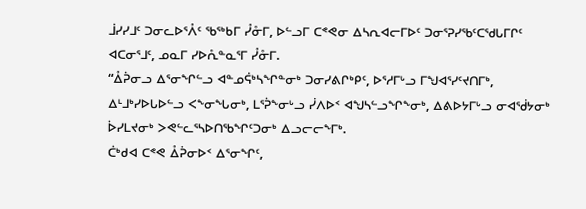ᒨᓯᓯᒧᑦ ᑐᓂᓚᐅᕐᐰᑦ ᖃᖅᑲᒥ ᓮᓁᒥ, ᐅᓪᓗᒥ ᑕᕝᕙᓂ ᐃᓴᕆᐊᓕᒥᐅᑦ ᑐᓂᕐᕈᓯᖃᑦᑕᖁᒐᒥᒋᑦ ᐊᑕᓂᕐᒧᑦ, ᓄᓇᒥ ᓯᐅᕅᓐᓇᕐᒥ ᓮᓁᒥ.
“ᐂᕉᓂᓗ ᐃᕐᓂᖏᓪᓗ ᐊᓐᓄᕌᒃᓴᖏᓐᓂᒃ ᑐᓂᓯᕕᒋᒃᑭᑦ, ᐅᕐᓱᒥᒡᓗ ᒥᖑᐊᕐᓯᑦᔪᑎᒥᒃ, ᐃᒻᒧᒃᓯᐅᒐᐅᓪᓗ ᐸᖕᓂᖓᓂᒃ, ᒪᕐᕉᖕᓂᒡᓗ ᓰᐱᐅᑉ ᐊᖑᓴᓪᓗᖏᖕᓂᒃ, ᐃᕕᐅᔭᒥᒡᓗ ᓂᐊᖂᔭᓂᒃ ᐆᓯᒪᔪᓂᒃ ᐳᕙᓪᓚᕐᓴᐅᑎᖃᖏᑦᑐᓂᒃ ᐃᓗᓕᓕᖕᒥᒃ.
ᑖᒃᑯᐊ ᑕᕝᕙ ᐂᕉᓂᐅᑉ ᐃᕐᓂᖏᑦ,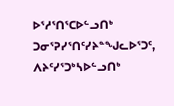ᐅᕐᓱᕐᑎᕐᑕᐅᓪᓗᑎᒃ ᑐᓂᕐᕈᓯᕐᑎᑦᓯᔨᓐᖑᓚᐅᕐᑐᑦ, ᐱᔨᑦᓯᕐᑐᒃᓴᐅᓪᓗᑎᒃ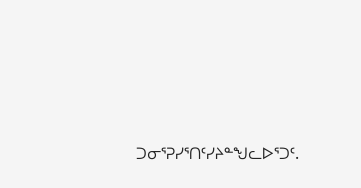ᑐᓂᕐᕈᓯᕐᑎᑦᓯᔨᓐᖑᓚᐅᕐᑐᑦ.